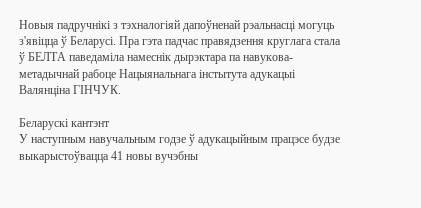Новыя падручнікі з тэхналогіяй дапоўненай рэальнасці могуць з'явіцца ў Беларусі. Пра гэта падчас правядзення круглага стала ў БЕЛТА паведаміла намеснік дырэктара па навукова-метадычнай рабоце Нацыянальнага інстытута адукацыі Валянціна ГІНЧУК.

Беларускі кантэнт
У наступным навучальным годзе ў адукацыйным працэсе будзе выкарыстоўвацца 41 новы вучэбны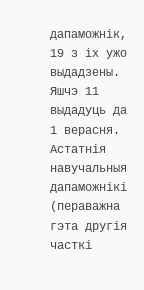дапаможнік, 19 з іх ужо выдадзены. Яшчэ 11 выдадуць да 1 верасня. Астатнія навучальныя дапаможнікі (пераважна гэта другія часткі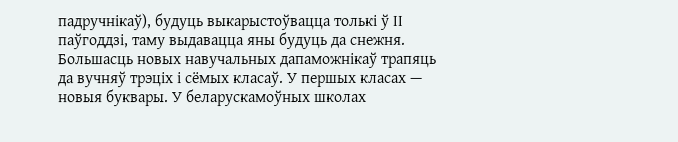падручнікаў), будуць выкарыстоўвацца толькі ў ІІ паўгоддзі, таму выдавацца яны будуць да снежня. Большасць новых навучальных дапаможнікаў трапяць да вучняў трэціх і сёмых класаў. У першых класах — новыя буквары. У беларускамоўных школах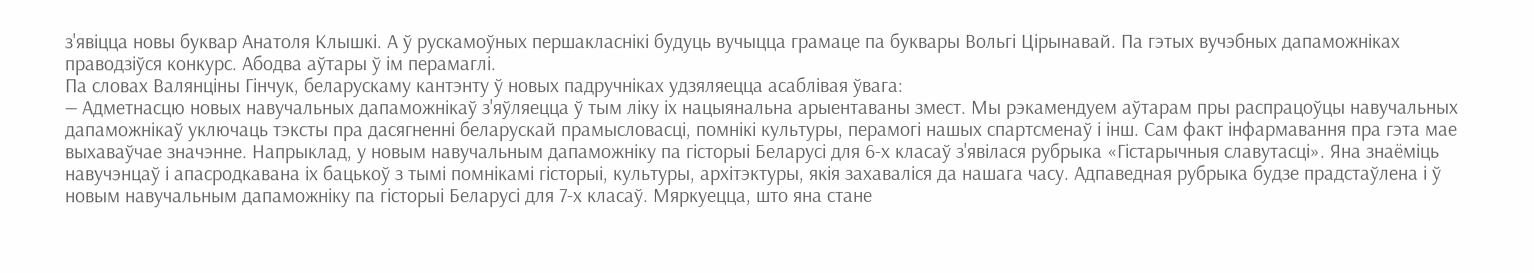з'явіцца новы буквар Анатоля Клышкі. А ў рускамоўных першакласнікі будуць вучыцца грамаце па буквары Вольгі Цірынавай. Па гэтых вучэбных дапаможніках праводзіўся конкурс. Абодва аўтары ў ім перамаглі.
Па словах Валянціны Гінчук, беларускаму кантэнту ў новых падручніках удзяляецца асаблівая ўвага:
— Адметнасцю новых навучальных дапаможнікаў з'яўляецца ў тым ліку іх нацыянальна арыентаваны змест. Мы рэкамендуем аўтарам пры распрацоўцы навучальных дапаможнікаў уключаць тэксты пра дасягненні беларускай прамысловасці, помнікі культуры, перамогі нашых спартсменаў і інш. Сам факт інфармавання пра гэта мае выхаваўчае значэнне. Напрыклад, у новым навучальным дапаможніку па гісторыі Беларусі для 6-х класаў з'явілася рубрыка «Гістарычныя славутасці». Яна знаёміць навучэнцаў і апасродкавана іх бацькоў з тымі помнікамі гісторыі, культуры, архітэктуры, якія захаваліся да нашага часу. Адпаведная рубрыка будзе прадстаўлена і ў новым навучальным дапаможніку па гісторыі Беларусі для 7-х класаў. Мяркуецца, што яна стане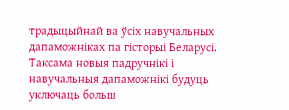традыцыйнай ва ўсіх навучальных дапаможніках па гісторыі Беларусі.
Таксама новыя падручнікі і навучальныя дапаможнікі будуць уключаць больш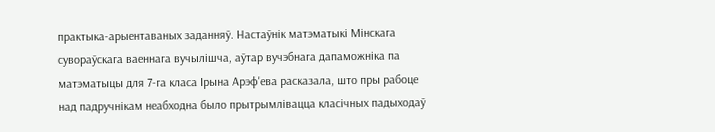практыка-арыентаваных заданняў. Настаўнік матэматыкі Мінскага сувораўскага ваеннага вучылішча, аўтар вучэбнага дапаможніка па матэматыцы для 7-га класа Ірына Арэф'ева расказала, што пры рабоце над падручнікам неабходна было прытрымлівацца класічных падыходаў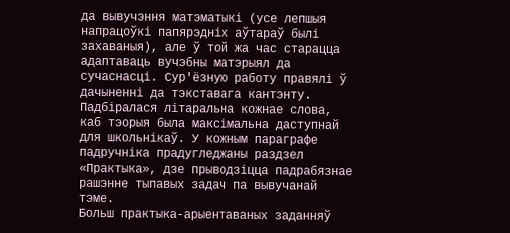да вывучэння матэматыкі (усе лепшыя напрацоўкі папярэдніх аўтараў былі захаваныя), але ў той жа час старацца адаптаваць вучэбны матэрыял да сучаснасці. Сур'ёзную работу правялі ў дачыненні да тэкставага кантэнту. Падбіралася літаральна кожнае слова, каб тэорыя была максімальна даступнай для школьнікаў. У кожным параграфе падручніка прадугледжаны раздзел «Практыка», дзе прыводзіцца падрабязнае рашэнне тыпавых задач па вывучанай тэме.
Больш практыка-арыентаваных заданняў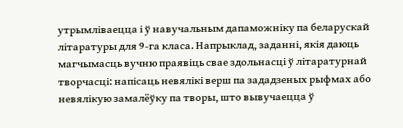утрымліваецца і ў навучальным дапаможніку па беларускай літаратуры для 9-га класа. Напрыклад, заданні, якія даюць магчымасць вучню праявіць свае здольнасці ў літаратурнай творчасці: напісаць невялікі верш па зададзеных рыфмах або невялікую замалёўку па творы, што вывучаецца ў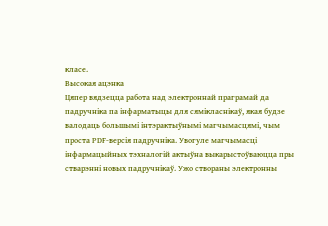класе.
Высокая ацэнка
Цяпер вядзецца работа над электроннай праграмай да падручніка па інфарматыцы для сямікласнікаў, якая будзе валодаць большымі інтэрактыўнымі магчымасцямі, чым проста РDF-версія падручніка. Увогуле магчымасці інфармацыйных тэхналогій актыўна выкарыстоўваюцца пры стварэнні новых падручнікаў. Ужо створаны электронны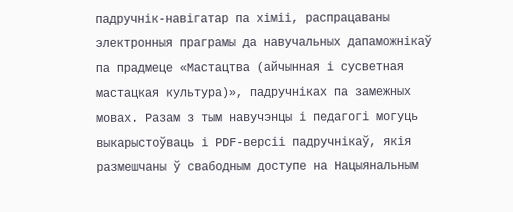падручнік-навігатар па хіміі, распрацаваны электронныя праграмы да навучальных дапаможнікаў па прадмеце «Мастацтва (айчынная і сусветная мастацкая культура)», падручніках па замежных мовах. Разам з тым навучэнцы і педагогі могуць выкарыстоўваць і РDF-версіі падручнікаў, якія размешчаны ў свабодным доступе на Нацыянальным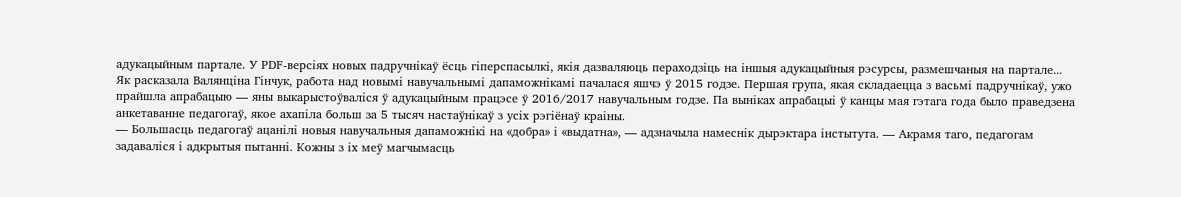адукацыйным партале. У РDF-версіях новых падручнікаў ёсць гіперспасылкі, якія дазваляюць пераходзіць на іншыя адукацыйныя рэсурсы, размешчаныя на партале...
Як расказала Валянціна Гінчук, работа над новымі навучальнымі дапаможнікамі пачалася яшчэ ў 2015 годзе. Першая група, якая складаецца з васьмі падручнікаў, ужо прайшла апрабацыю — яны выкарыстоўваліся ў адукацыйным працэсе ў 2016/2017 навучальным годзе. Па выніках апрабацыі ў канцы мая гэтага года было праведзена анкетаванне педагогаў, якое ахапіла больш за 5 тысяч настаўнікаў з усіх рэгіёнаў краіны.
— Большасць педагогаў ацанілі новыя навучальныя дапаможнікі на «добра» і «выдатна», — адзначыла намеснік дырэктара інстытута. — Акрамя таго, педагогам задаваліся і адкрытыя пытанні. Кожны з іх меў магчымасць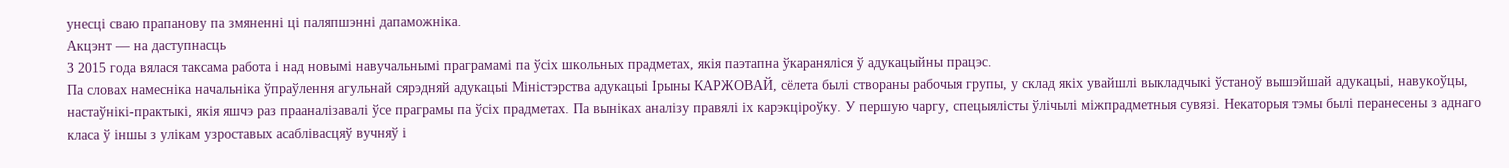унесці сваю прапанову па змяненні ці паляпшэнні дапаможніка.
Акцэнт — на даступнасць
З 2015 года вялася таксама работа і над новымі навучальнымі праграмамі па ўсіх школьных прадметах, якія паэтапна ўкараняліся ў адукацыйны працэс.
Па словах намесніка начальніка ўпраўлення агульнай сярэдняй адукацыі Міністэрства адукацыі Ірыны КАРЖОВАЙ, сёлета былі створаны рабочыя групы, у склад якіх увайшлі выкладчыкі ўстаноў вышэйшай адукацыі, навукоўцы, настаўнікі-практыкі, якія яшчэ раз прааналізавалі ўсе праграмы па ўсіх прадметах. Па выніках аналізу правялі іх карэкціроўку. У першую чаргу, спецыялісты ўлічылі міжпрадметныя сувязі. Некаторыя тэмы былі перанесены з аднаго класа ў іншы з улікам узроставых асаблівасцяў вучняў і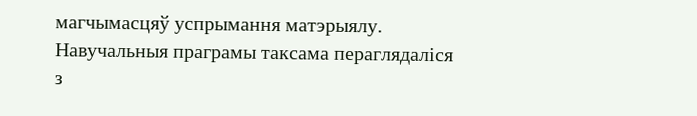магчымасцяў успрымання матэрыялу. Навучальныя праграмы таксама пераглядаліся з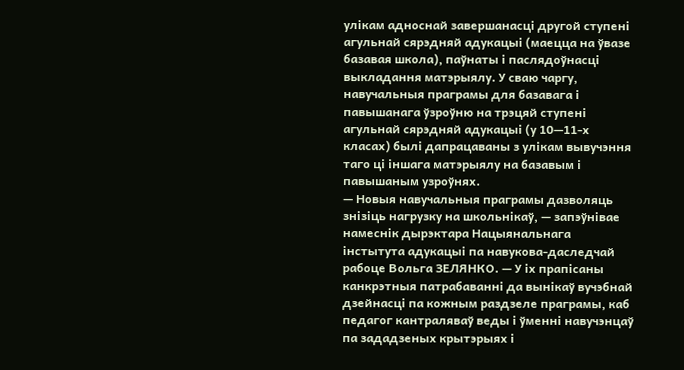улікам адноснай завершанасці другой ступені агульнай сярэдняй адукацыі (маецца на ўвазе базавая школа), паўнаты і паслядоўнасці выкладання матэрыялу. У сваю чаргу, навучальныя праграмы для базавага і павышанага ўзроўню на трэцяй ступені агульнай сярэдняй адукацыі (у 10—11-х класах) былі дапрацаваны з улікам вывучэння таго ці іншага матэрыялу на базавым і павышаным узроўнях.
— Новыя навучальныя праграмы дазволяць знізіць нагрузку на школьнікаў, — запэўнівае намеснік дырэктара Нацыянальнага інстытута адукацыі па навукова-даследчай рабоце Вольга ЗЕЛЯНКО. — У іх прапісаны канкрэтныя патрабаванні да вынікаў вучэбнай дзейнасці па кожным раздзеле праграмы, каб педагог кантраляваў веды і ўменні навучэнцаў па зададзеных крытэрыях і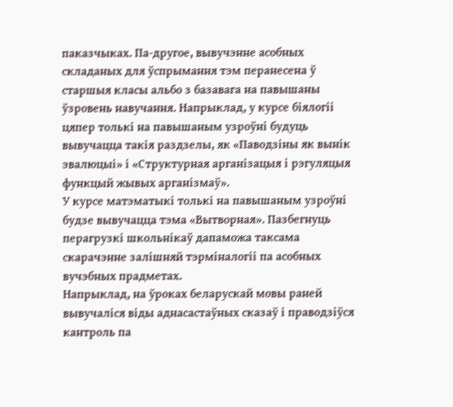паказчыках. Па-другое, вывучэнне асобных складаных для ўспрымання тэм перанесена ў старшыя класы альбо з базавага на павышаны ўзровень навучання. Напрыклад, у курсе біялогіі цяпер толькі на павышаным узроўні будуць вывучацца такія раздзелы, як «Паводзіны як вынік эвалюцыі» і «Структурная арганізацыя і рэгуляцыя функцый жывых арганізмаў».
У курсе матэматыкі толькі на павышаным узроўні будзе вывучацца тэма «Вытворная». Пазбегнуць перагрузкі школьнікаў дапаможа таксама скарачэнне залішняй тэрміналогіі па асобных вучэбных прадметах.
Напрыклад, на ўроках беларускай мовы раней вывучаліся віды аднасастаўных сказаў і праводзіўся кантроль па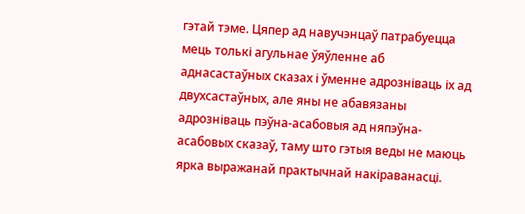гэтай тэме. Цяпер ад навучэнцаў патрабуецца мець толькі агульнае ўяўленне аб аднасастаўных сказах і ўменне адрозніваць іх ад двухсастаўных, але яны не абавязаны адрозніваць пэўна-асабовыя ад няпэўна-асабовых сказаў, таму што гэтыя веды не маюць ярка выражанай практычнай накіраванасці.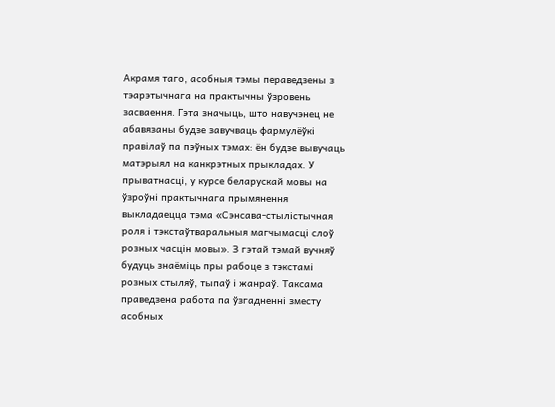Акрамя таго, асобныя тэмы пераведзены з тэарэтычнага на практычны ўзровень засваення. Гэта значыць, што навучэнец не абавязаны будзе завучваць фармулёўкі правілаў па пэўных тэмах: ён будзе вывучаць матэрыял на канкрэтных прыкладах. У прыватнасці, у курсе беларускай мовы на ўзроўні практычнага прымянення выкладаецца тэма «Сэнсава-стылістычная роля і тэкстаўтваральныя магчымасці слоў розных часцін мовы». З гэтай тэмай вучняў будуць знаёміць пры рабоце з тэкстамі розных стыляў, тыпаў і жанраў. Таксама праведзена работа па ўзгадненні зместу асобных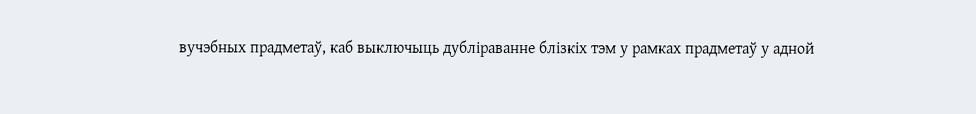вучэбных прадметаў, каб выключыць дубліраванне блізкіх тэм у рамках прадметаў у адной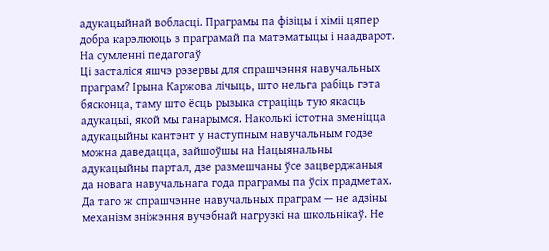адукацыйнай вобласці. Праграмы па фізіцы і хіміі цяпер добра карэлююць з праграмай па матэматыцы і наадварот.
На сумленні педагогаў
Ці засталіся яшчэ рэзервы для спрашчэння навучальных праграм? Ірына Каржова лічыць, што нельга рабіць гэта бясконца, таму што ёсць рызыка страціць тую якасць адукацыі, якой мы ганарымся. Наколькі істотна зменіцца адукацыйны кантэнт у наступным навучальным годзе можна даведацца, зайшоўшы на Нацыянальны адукацыйны партал, дзе размешчаны ўсе зацверджаныя да новага навучальнага года праграмы па ўсіх прадметах.
Да таго ж спрашчэнне навучальных праграм — не адзіны механізм зніжэння вучэбнай нагрузкі на школьнікаў. Не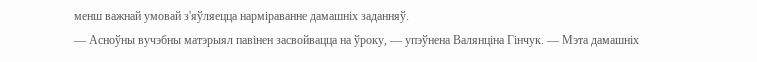менш важнай умовай з'яўляецца нарміраванне дамашніх заданняў.
— Асноўны вучэбны матэрыял павінен засвойвацца на ўроку, — упэўнена Валянціна Гінчук. — Мэта дамашніх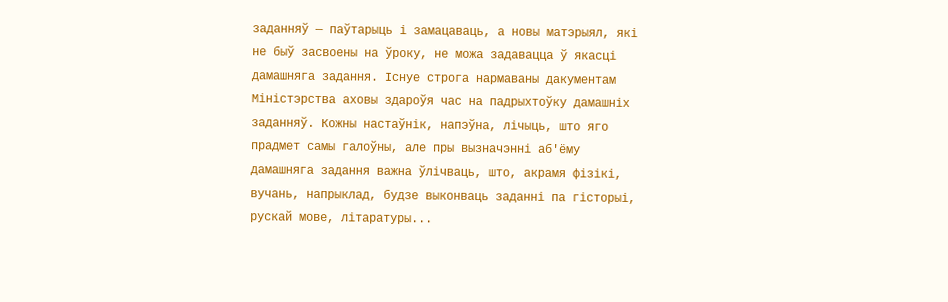заданняў — паўтарыць і замацаваць, а новы матэрыял, які не быў засвоены на ўроку, не можа задавацца ў якасці дамашняга задання. Існуе строга нармаваны дакументам Міністэрства аховы здароўя час на падрыхтоўку дамашніх заданняў. Кожны настаўнік, напэўна, лічыць, што яго прадмет самы галоўны, але пры вызначэнні аб'ёму дамашняга задання важна ўлічваць, што, акрамя фізікі, вучань, напрыклад, будзе выконваць заданні па гісторыі, рускай мове, літаратуры...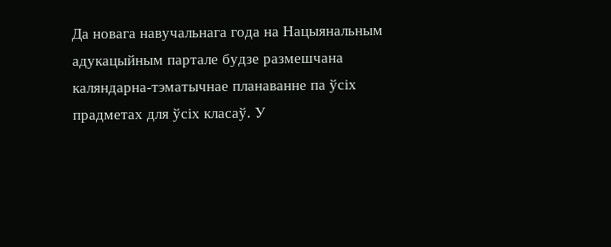Да новага навучальнага года на Нацыянальным адукацыйным партале будзе размешчана каляндарна-тэматычнае планаванне па ўсіх прадметах для ўсіх класаў. У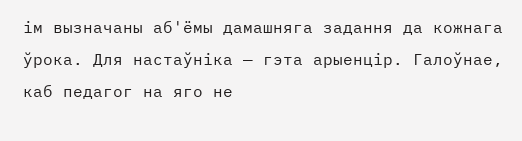ім вызначаны аб'ёмы дамашняга задання да кожнага ўрока. Для настаўніка — гэта арыенцір. Галоўнае, каб педагог на яго не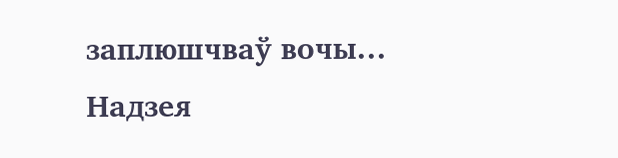заплюшчваў вочы...
Надзея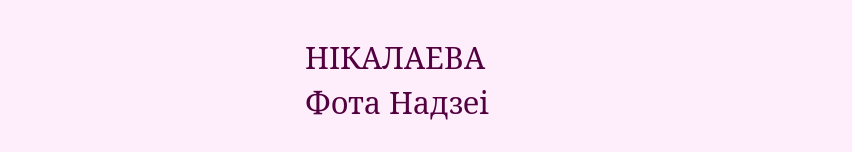НІКАЛАЕВА
Фота Надзеі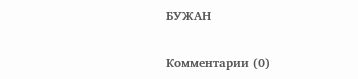БУЖАН

Комментарии (0)